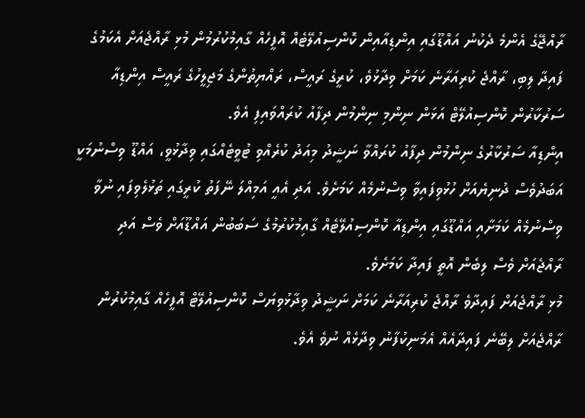ރާއްޖޭގެ އެންމެ ދެކުނު އައްޑޫގައި އިންޑިއާއިން ކޮންސިއުލޭޓެއް އޮފީހެއް ގާއިމުކުރުމުން މުޅި ރާއްޖެއަށް އެކަމުގެ ފައިދާ ލިބި، ރާއްޖެ ކުރިއަރާނެ ކަމަށް ވިދާޅުވެ، ކުރީގެ ރައީސް، ރައްޔިތުންގެ މަޖިލީހުގެ ރައީސް އިންޑިއާ ސަރުކާރުން ކޮންސިއުލޭޓް އަޅަން ނިންމި ނިންމުން ދިފާއު ކުރައްވައިފި އެވެ.
އިންޑިއާ ސަރުކާރުގެ ނިންމުން ދިފާއު ކުރައްވާ ނަޝީދު މިއަދު ކުރެއްވި ޓުވީޓެއްގައި ވިދާޅުވީ، އައްޑޫ ވިސްނުމަކީ އަބަދުވެސް ދުނިޔެއަށް ހުޅުވިފައިވާ ވިސްނުމެއް ކަމަށެވެ. އަދި އެއީ އަމިއްލަ ނޭފަތު ކުރީގައި ތަޅުލެވިފައި ނުވާ ވިސްނުމެއް ކަމަށާއި އައްޑޫގައި އިންޑިއާ ކޮންސިއުލޭޓެއް ގާއިމުކުރުމުގެ ސަބަބުން އައްޑޫއަށް ވެސް އަދި ރާއްޖެއަށް ވެސް ލިބެން އޮތީ ފައިދާ ކަމަށެވެ.
މުޅި ރާއްޖެއަށް ފައިދާވެ ރާއްޖެ ކުރިއަރާނެ ކަމަށް ނަޝީދު ވިދާޅުވިޔަސް ކޮންސިއުލޭޓް އޮފީހެއް ގާއިމުކުރުން ރާއްޖެއަށް ލިބޭނެ ފައިދާއެއް އެމަނިކުފާނު ވިދާޅެއް ނުވެ އެވެ.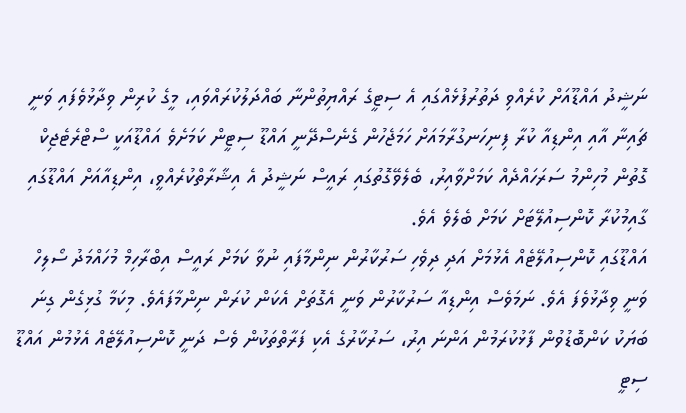ނަޝީދު އައްޑޫއަށް ކުރެއްވި ދަތުރުފުޅެއްގައި އެ ސިޓީގެ ރައްޔިތުންނާ ބައްދަލުކުރައްވައި، މީގެ ކުރިން ވިދާޅުވެފައި ވަނީ ޗައިނާ އާއި އިންޑިއާ ކުރާ ފިނިހަނގުރާމައަށް ހަމަޖެހުން ގެނެސްދޭނީ އައްޑޫ ސިޓީން ކަމަށެވެ އައްޑޫއަކީ ސްޓްރެޓެޖިކް ގޮތުން މުހިންމު ސަރަހައްދެއް ކަމަށްވާއިރު، ބެލެވޭގޮތުގައި ރައީސް ނަޝީދު އެ އިޝާރާތްކުރެއްވީ، އިންޑިއާއަށް އައްޑޫގައި ގާއިމުކުރާ ކޮންސިއުލޭޓަށް ކަމަށް ބެލެވެ އެވެ.
އައްޑޫގައި ކޮންސިއުލޭޓެއް އެޅުމަށް އަދި ދިވެހި ސަރުކާރުން ނިންމާފައި ނުވާ ކަމަށް ރައީސް އިބްރާހިމް މުހައްމަދު ސޯލިހް ވަނީ ވިދާޅުވެފަ އެވެ. ނަމަވެސް އިންޑިއާ ސަރުކާރުން ވަނީ އެގޮތަށް އެކަން ކުރަން ނިންމާފައެވެ. މިކަމާ ގުޅިގެން ގިނަ ބަޔަކު ކަންބޮޑުވުން ފާޅުކުރަމުން އަންނަ އިރު، ސަރުކާރުގެ އެކި ފަރާތްތަކުން ވެސް ދަނީ ކޮންސިއުލޭޓެއް އެޅުމުން އައްޑޫ ސިޓީ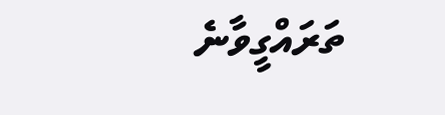ތަރައްގީވާނެ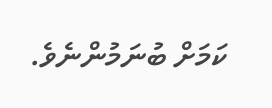ކަމަށް ބުނަމުންނެވެ.